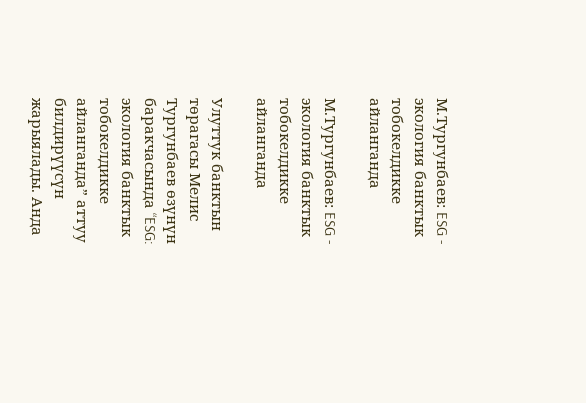М.Тургунбаев: ESG - экология банктык тобокелдикке айланганда

М.Тургунбаев: ESG - экология банктык тобокелдикке айланганда

Улуттук банктын төрагасы Мелис Тургунбаев өзүнүн баракчасында “ESG: экология банктык тобокелдикке айланганда” аттуу билдирүүсүн жарыялады. Анда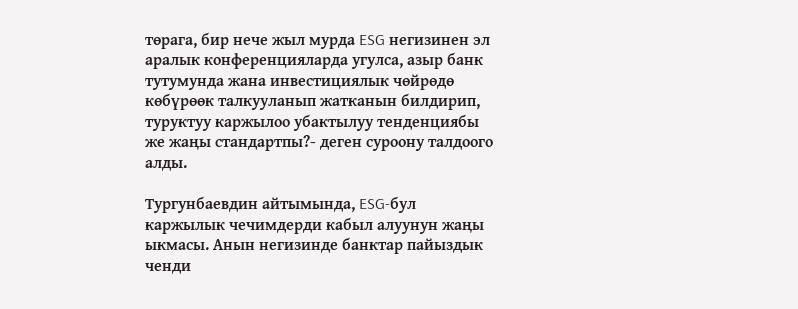төрага, бир нече жыл мурда ESG негизинен эл аралык конференцияларда угулса, азыр банк тутумунда жана инвестициялык чөйрөдө көбүрөөк талкууланып жатканын билдирип, туруктуу каржылоо убактылуу тенденциябы же жаңы стандартпы?- деген суроону талдоого алды.

Тургунбаевдин айтымында, ESG-бул каржылык чечимдерди кабыл алуунун жаңы ыкмасы. Анын негизинде банктар пайыздык ченди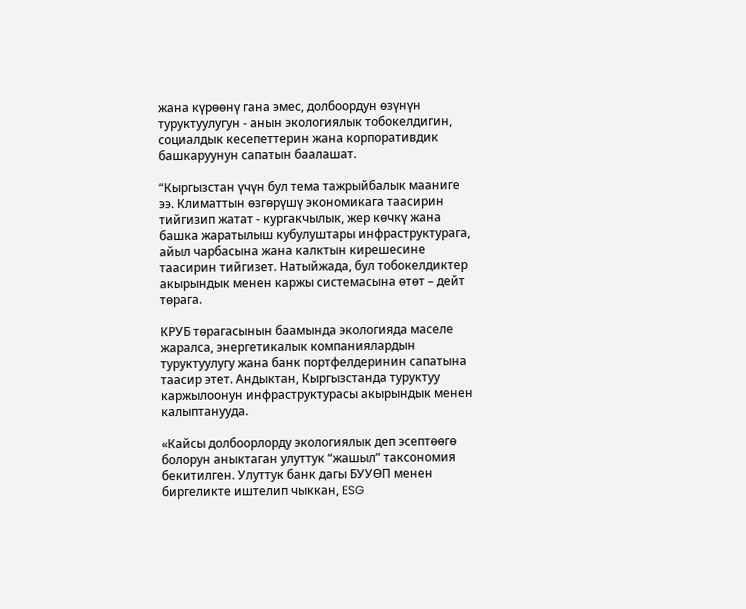жана күрөөнү гана эмес, долбоордун өзүнүн туруктуулугун - анын экологиялык тобокелдигин, социалдык кесепеттерин жана корпоративдик башкаруунун сапатын баалашат.

“Кыргызстан үчүн бул тема тажрыйбалык мааниге ээ. Климаттын өзгөрүшү экономикага таасирин тийгизип жатат - кургакчылык, жер көчкү жана башка жаратылыш кубулуштары инфраструктурага, айыл чарбасына жана калктын кирешесине таасирин тийгизет. Натыйжада, бул тобокелдиктер акырындык менен каржы системасына өтөт – дейт төрага.

КРУБ төрагасынын баамында экологияда маселе жаралса, энергетикалык компаниялардын туруктуулугу жана банк портфелдеринин сапатына таасир этет. Андыктан, Кыргызстанда туруктуу каржылоонун инфраструктурасы акырындык менен калыптанууда.

«Кайсы долбоорлорду экологиялык деп эсептөөгө болорун аныктаган улуттук “жашыл” таксономия бекитилген. Улуттук банк дагы БУУӨП менен биргеликте иштелип чыккан, ESG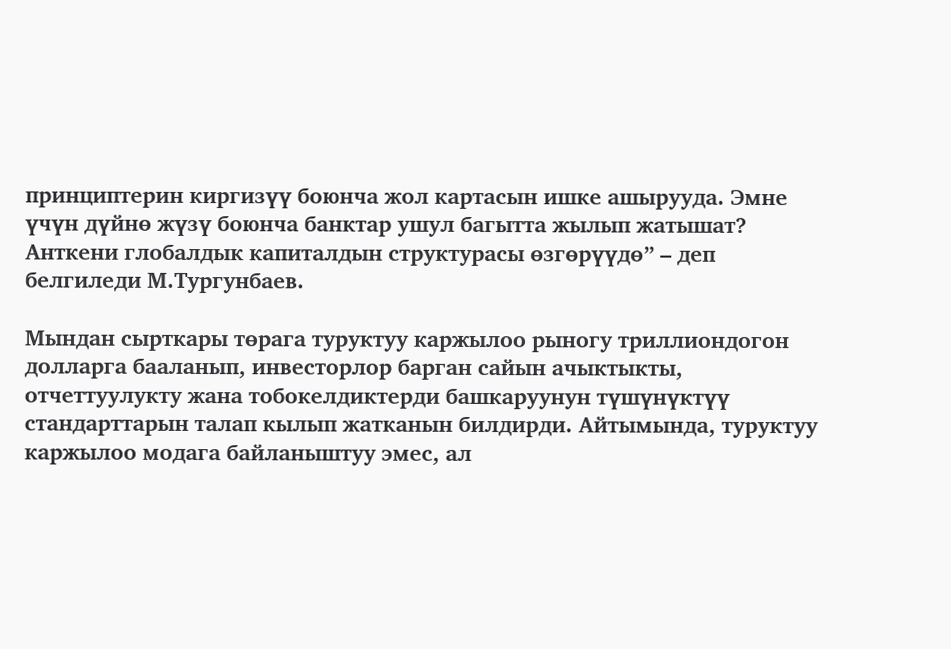принциптерин киргизүү боюнча жол картасын ишке ашырууда. Эмне үчүн дүйнө жүзү боюнча банктар ушул багытта жылып жатышат? Анткени глобалдык капиталдын структурасы өзгөрүүдө” – деп белгиледи М.Тургунбаев.

Мындан сырткары төрага туруктуу каржылоо рыногу триллиондогон долларга бааланып, инвесторлор барган сайын ачыктыкты, отчеттуулукту жана тобокелдиктерди башкаруунун түшүнүктүү стандарттарын талап кылып жатканын билдирди. Айтымында, туруктуу каржылоо модага байланыштуу эмес, ал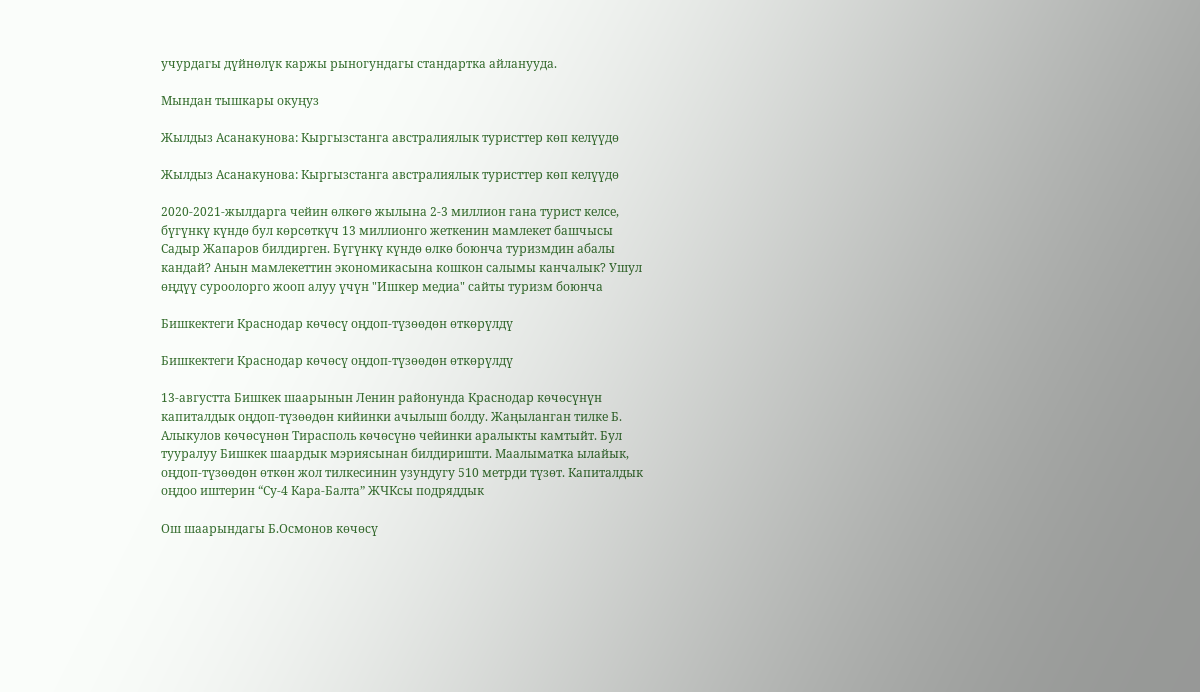учурдагы дүйнөлүк каржы рыногундагы стандартка айланууда.

Мындан тышкары окуңуз

Жылдыз Асанакунова: Кыргызстанга австралиялык туристтер көп келүүдө

Жылдыз Асанакунова: Кыргызстанга австралиялык туристтер көп келүүдө

2020-2021-жылдарга чейин өлкөгө жылына 2-3 миллион гана турист келсе, бүгүнкү күндө бул көрсөткүч 13 миллионго жеткенин мамлекет башчысы Садыр Жапаров билдирген. Бүгүнкү күндө өлкө боюнча туризмдин абалы кандай? Анын мамлекеттин экономикасына кошкон салымы канчалык? Ушул өңдүү суроолорго жооп алуу үчүн "Ишкер медиа" сайты туризм боюнча

Бишкектеги Краснодар көчөсү оңдоп-түзөөдөн өткөрүлдү

Бишкектеги Краснодар көчөсү оңдоп-түзөөдөн өткөрүлдү

13-августта Бишкек шаарынын Ленин районунда Краснодар көчөсүнүн капиталдык оңдоп-түзөөдөн кийинки ачылыш болду. Жаңыланган тилке Б. Алыкулов көчөсүнөн Тирасполь көчөсүнө чейинки аралыкты камтыйт. Бул тууралуу Бишкек шаардык мэриясынан билдиришти. Маалыматка ылайык, оңдоп-түзөөдөн өткөн жол тилкесинин узундугу 510 метрди түзөт. Капиталдык оңдоо иштерин “Су-4 Кара-Балта” ЖЧКсы подряддык

Ош шаарындагы Б.Осмонов көчөсү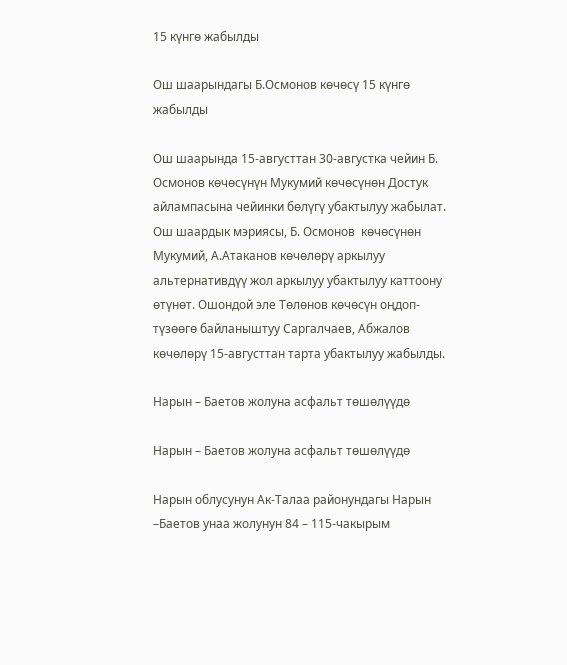15 күнгө жабылды

Ош шаарындагы Б.Осмонов көчөсү 15 күнгө жабылды

Ош шаарында 15-августтан 30-августка чейин Б. Осмонов көчөсүнүн Мукумий көчөсүнөн Достук айлампасына чейинки бөлүгү убактылуу жабылат.  Ош шаардык мэриясы, Б. Осмонов  көчөсүнөн Мукумий, А.Атаканов көчөлөрү аркылуу альтернативдүү жол аркылуу убактылуу каттоону өтүнөт. Ошондой эле Төлөнов көчөсүн оңдоп-түзөөгө байланыштуу Саргалчаев, Абжалов көчөлөрү 15-августтан тарта убактылуу жабылды.

Нарын – Баетов жолуна асфальт төшөлүүдө

Нарын – Баетов жолуна асфальт төшөлүүдө

Нарын облусунун Ак-Талаа районундагы Нарын –Баетов унаа жолунун 84 – 115-чакырым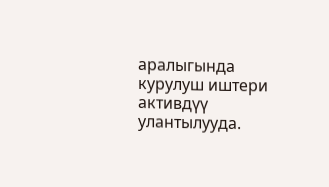аралыгында курулуш иштери активдүү улантылууда.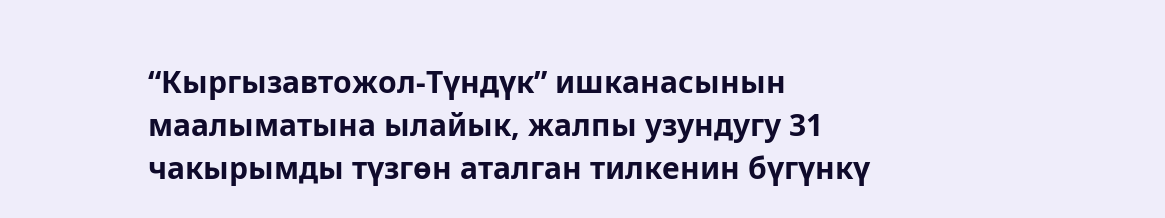“Кыргызавтожол-Түндүк” ишканасынын маалыматына ылайык, жалпы узундугу 31 чакырымды түзгөн аталган тилкенин бүгүнкү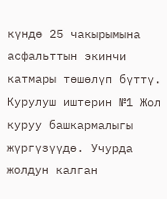күндө 25 чакырымына асфальттын экинчи катмары төшөлүп бүттү. Курулуш иштерин №1 Жол куруу башкармалыгы жүргүзүүдө. Учурда жолдун калган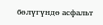бөлүгүндө асфальт